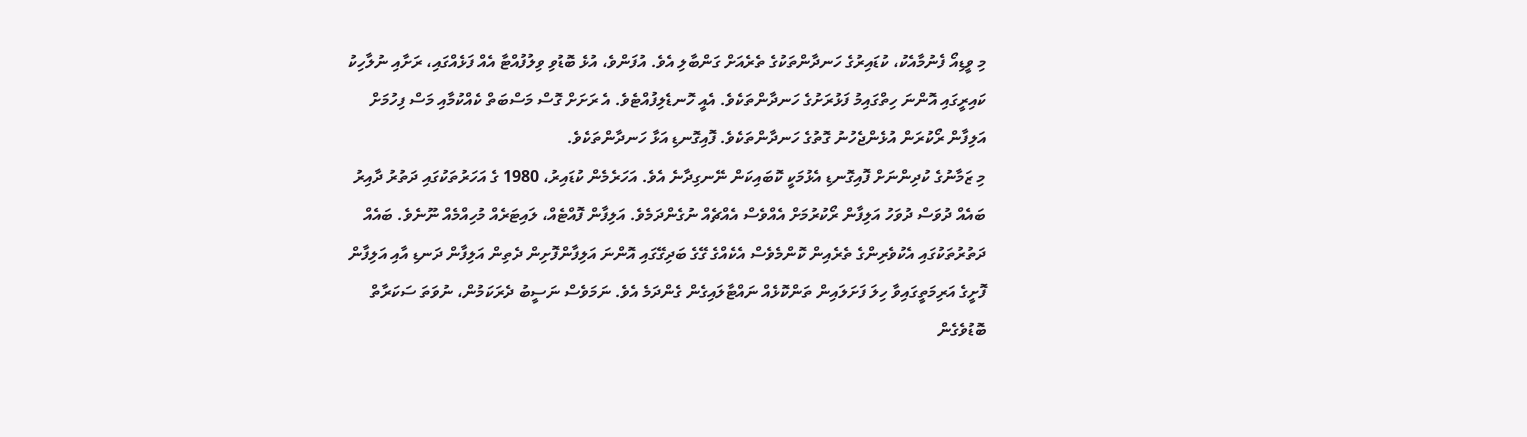މި ވީޑިއޯ ފެނުމާއެކު، ކުޑައިރުގެ ހަނދާންތަކުގެ ތެރެއަށް ގަންބާލި އެވެ. އުފަންވެ، އުޅެ ބޮޑުވި ވިލުފުއްޓާ އެއް ފަޅެއްގައި، ރަށާއި ނުލާހިކު ކައިރީގައި އޮންނަ ހިތްގައިމު ފަޅުރަށުގެ ހަނދާންތަކެވެ. އެއީ ހޮނޑެލިފުއްޓެވެ. އެ ރަށަށް ގޮސް މަސްބަތް ކެއްކުމާއި މަސް ފިހުމަށް އަލިފާން ރޯކުރަން އުޅެންޖެހުނު ގޮތުގެ ހަނދާންތަކެވެ. ފޮއިގޮނޑި އަޅާ ހަނދާންތަކެވެ.
މި ޒަމާނުގެ ކުދިންނަށް ފޮއިގޮނޑި އެޅުމަކީ ކޮބައިކަން ނޭނގިދާނެ އެވެ. އަހަރެމެން ކުޑައިރު، 1980 ގެ އަހަރުތަކުގައި ދަތުރު ދާއިރު ބައެއް ދުވަސް ދުވަހު އަލިފާން ރޯކުރުމަށް އެއްވެސް އެއްޗެއް ނުގެންދަމެވެ. އަލިފާން ފޮއްޓެއް، ލައިޓަރެއް މުހިއްމެއް ނޫނެވެ. ބައެއް ދަތުރުތަކުގައި އެކުވެރިންގެ ތެރެއިން ކޮންމެވެސް އެކެއްގެ ގޭގެ ބަދިގޭގައި އޮންނަ އަލިފާންފޮށިން ދެތިން އަލިފާން ދަނޑި އާއި އަލިފާން ފޮށީގެ އަރިމަތީގައިވާ ހިލަ ފަށަލައިން ތަންކޮޅެއް ނައްޓާލައިގެން ގެންދަމެ އެވެ. ނަމަވެސް ނަސީބު ދެރަކަމުން، ނުވަތަ ސަކަރާތް ބޮޑުވެގެން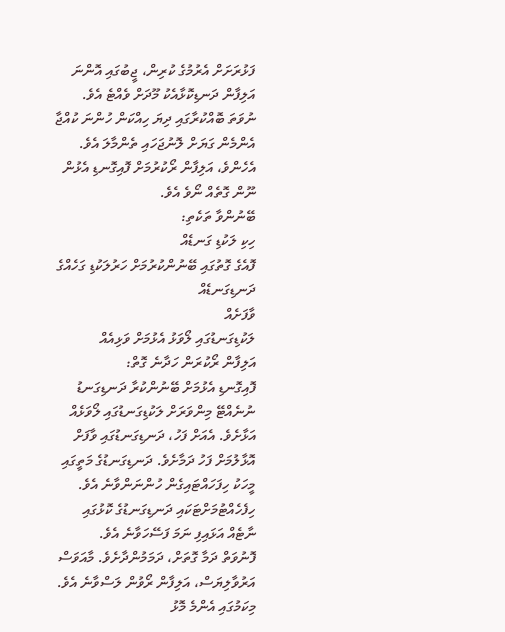ފަޅުރަށަށް އެރުމުގެ ކުރިން، ޖީބުގައި އޮންނަ އަލިފާން ދަނޑިކޮޅާއެކު މޫދަށް ވެއްޓެ އެވެ. ނުވަތަ ބޮއްކުރާގައި ދިޔަ ހިއްކަން ހުންނަ ކުއްޖާ އެންމެން ގަޔަށް ލޮނުޖަހައި ތެންމާލަ އެވެ.
އެހެންވެ، އަލިފާން ރޯކުރުމަށް ފޮއިގޮނޑި އެޅުން ނޫން ގޮތެއް ނޯވެ އެވެ.
ބޭނުންވާ ތަކެތި:
ހިކި ލަކުޑި ގަނޑެއް
ފޮއެގެ ގޮތުގައި ބޭނުންކުރުމަށް ހަރުލަކުޑި ގަހެއްގެ ދަނޑިގަނޑެއް
ވާފަށެއް
ލަކުޑިގަނޑުގައި ލޯވަޅު އެޅުމަށް ވަޅިއެއް
އަލިފާން ރޯކުރަން ހަދާނެ ގޮތް:
ފޮއިގޮނޑި އެޅުމަށް ބޭނުންކުރާ ދަނޑިގަނޑު ނުނެއްޓޭ މިންވަރަށް ލަކުޑިގަނޑުގައި ލޯވަޅެއް އަޅާށެވެ. އެއަށް ފަހު، ދަނޑިގަނޑުގައި ވާފަށް އޮޅާލުމަށް ފަހު ދަމާށެވެ. ދަނޑިގަނޑުގެ މަތީގައި މީހަކު ހިފަހައްޓައިގެން ހުންނަންވާނެ އެވެ. ހިފެހެއްޓުމަށްޓަކައި ދަނޑިގަނޑުގެ ކޮޅުގައި ނާޓެއް އަޅައިފި ނަމަ ފަސޭހަވާނެ އެވެ.
ފޮނުވަތް ދަމާ ގޮތަށް، ދަމަމުންދާށެވެ. މާއަވަސް އަރުވާލިޔަސް، އަލިފާން ރޯވުން ލަސްވާނެ އެވެ. މިކަމުގައި އެންމެ މޮޅު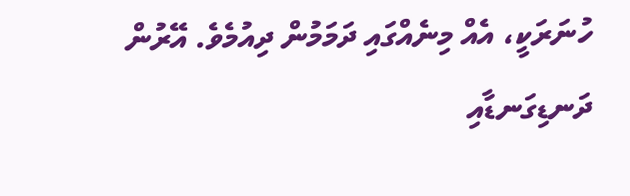ހުނަރަކީ، އެއް މިނެއްގައި ދަމަމުން ދިއުމެވެ. އޭރުން ދަނޑިގަނޑާއި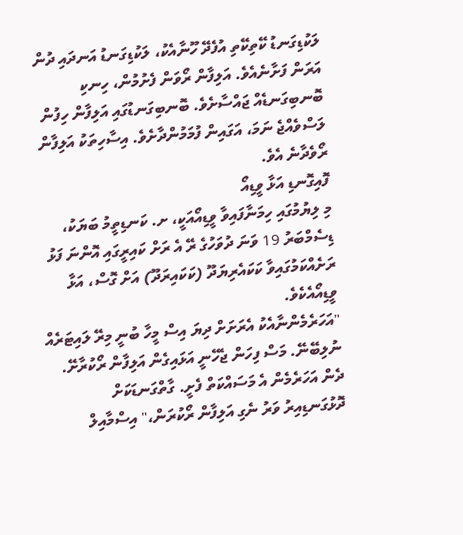ލަކުޑިގަނޑު ކޭތިކޭތި އުފެދޭ ހޫނާއެކު، ލަކުޑިގަނޑު އަނދައި ދުން އަރަން ފަށާނެއެވެ. އަލިފާން ރޯވަން ފެށުމުން، ހިނކި ބޮނބިގަނޑެއް ޖައްސާށެވެ. ބޮނބިގަނޑުގައި އަލިފާން ހިފުން ލަސްވެއްޖެ ނަމަ، އަގައިން ފުމަމުންދާށެވެ. އިސާހިތަކު އަލިފާން ރޯވެދާނެ އެވެ.
ފޮއިގޮނޑި އަޅާ ވީޑިއޯ
މި ލިޔުމުގައި ހިމަނާފައިވާ ވީޑިއޯއަކީ، ށ. ކަނޑިތީމު ބަޔަކު، ޑިސެމްބަރު 19 ވަނަ ދުވަހުގެ ރޭ އެ ރަށް ކައިރީގައި އޮންނަ ފަޅު ރަށެއްކަމުގައިވާ ކަކައެރިޔަދޫ (ކަކައިރަދޫ) އަށް ގޮސް، އަޅާ ވީޑިއޯއެކެވެ.
"އަހަރެމެންނާއެކު އެރަށަށް ދިޔަ އިސް މީހާ ބުނީ މިރޭ ލައިޓަރެއް ނުލިބޭނޭ. މަސް ފިހަން ޖެހޭނީ އަޅައިގެން އަލިފާން ރޯކުރާށޭ. ދެން އަހަރެމެން އެ މަސައްކަތް ފެށީ. ގާތްގަނޑަކަށް ދޮޅުގަނޑިއިރު ވަރު ނެގި އަލިފާން ރޯކުރަން،" އިސްމާއިލް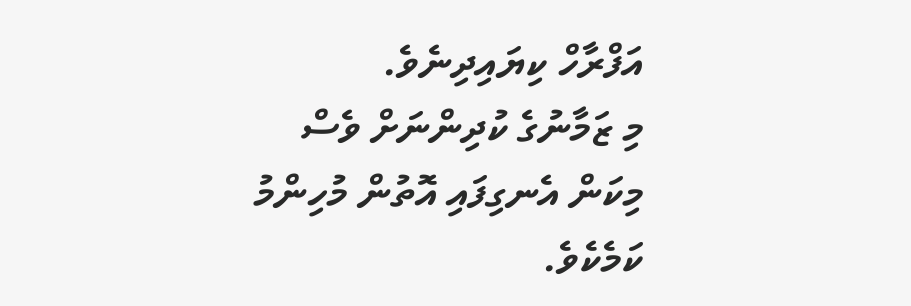އަފްރާހް ކިޔައިދިނެވެ.
މި ޒަމާނުގެ ކުދިންނަށް ވެސް މިކަން އެނގިފައި އޮތުން މުހިންމު ކަމެކެވެ.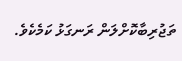ތަޖުރިބާކޮށްލަން ރަނގަޅު ކަމެކެވެ.